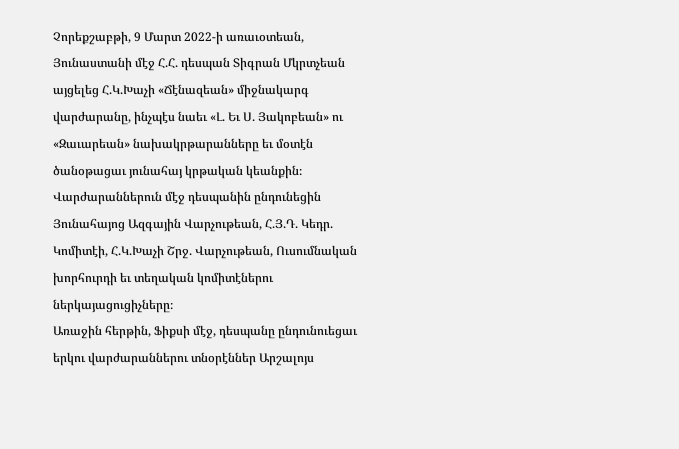Չորեքշաբթի, 9 Մարտ 2022-ի առաւօտեան, Յունաստանի մէջ Հ.Հ. դեսպան Տիգրան Մկրտչեան այցելեց Հ.Կ.Խաչի «Ճէնազեան» միջնակարգ վարժարանը, ինչպէս նաեւ «Լ. Եւ Ս. Յակոբեան» ու «Զաւարեան» նախակրթարանները եւ մօտէն ծանօթացաւ յունահայ կրթական կեանքին։
Վարժարաններուն մէջ դեսպանին ընդունեցին Յունահայոց Ազգային Վարչութեան, Հ.Յ.Դ. Կեդր. Կոմիտէի, Հ.Կ.Խաչի Շրջ. Վարչութեան, Ուսումնական խորհուրդի եւ տեղական կոմիտէներու ներկայացուցիչները։
Առաջին հերթին, Ֆիքսի մէջ, դեսպանը ընդունուեցաւ երկու վարժարաններու տնօրէններ Արշալոյս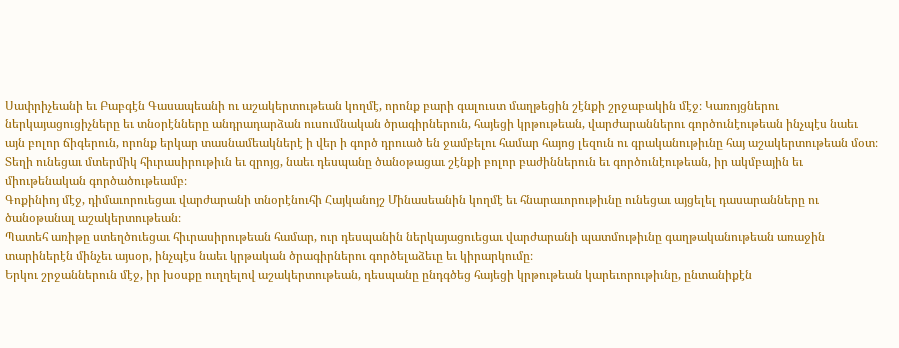Սափրիչեանի եւ Բաբգէն Գասապեանի ու աշակերտութեան կողմէ, որոնք բարի գալուստ մաղթեցին շէնքի շրջաբակին մէջ։ Կառոյցներու ներկայացուցիչները եւ տնօրէնները անդրադարձան ուսումնական ծրագիրներուն, հայեցի կրթութեան, վարժարաններու գործունէութեան ինչպէս նաեւ այն բոլոր ճիգերուն, որոնք երկար տասնամեակներէ ի վեր ի գործ դրուած են ջամբելու համար հայոց լեզուն ու գրականութիւնը հայ աշակերտութեան մօտ։ Տեղի ունեցաւ մտերմիկ հիւրասիրութիւն եւ զրոյց, նաեւ դեսպանը ծանօթացաւ շէնքի բոլոր բաժիններուն եւ գործունէութեան, իր ակմբային եւ միութենական գործածութեամբ։
Գոքինիոյ մէջ, դիմաւորուեցաւ վարժարանի տնօրէնուհի Հայկանոյշ Մինասեանին կողմէ եւ հնարաւորութիւնը ունեցաւ այցելել դասարանները ու ծանօթանալ աշակերտութեան։
Պատեհ առիթը ստեղծուեցաւ հիւրասիրութեան համար, ուր դեսպանին ներկայացուեցաւ վարժարանի պատմութիւնը գաղթականութեան առաջին տարիներէն մինչեւ այսօր, ինչպէս նաեւ կրթական ծրագիրներու գործելաձեւը եւ կիրարկումը։
Երկու շրջաններուն մէջ, իր խօսքը ուղղելով աշակերտութեան, դեսպանը ընդգծեց հայեցի կրթութեան կարեւորութիւնը, ընտանիքէն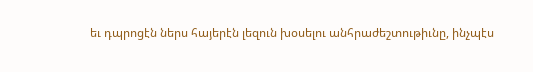եւ դպրոցէն ներս հայերէն լեզուն խօսելու անհրաժեշտութիւնը, ինչպէս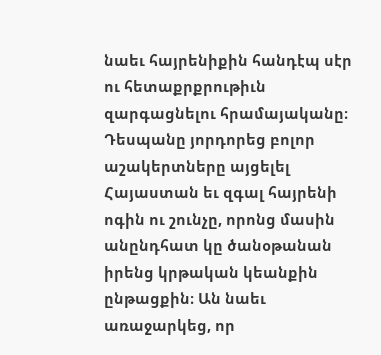նաեւ հայրենիքին հանդէպ սէր ու հետաքրքրութիւն զարգացնելու հրամայականը։ Դեսպանը յորդորեց բոլոր աշակերտները այցելել Հայաստան եւ զգալ հայրենի ոգին ու շունչը, որոնց մասին անընդհատ կը ծանօթանան իրենց կրթական կեանքին ընթացքին։ Ան նաեւ առաջարկեց, որ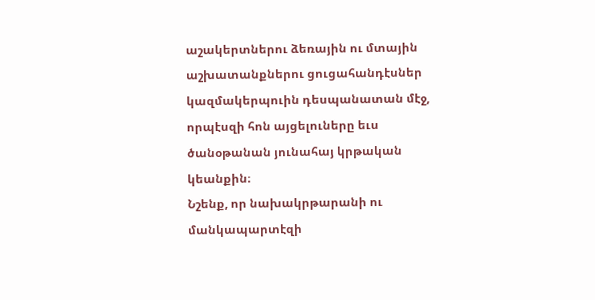աշակերտներու ձեռային ու մտային աշխատանքներու ցուցահանդէսներ կազմակերպուին դեսպանատան մէջ, որպէսզի հոն այցելուները եւս ծանօթանան յունահայ կրթական կեանքին։
Նշենք, որ նախակրթարանի ու մանկապարտէզի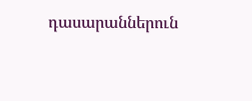դասարաններուն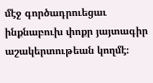մէջ գործադրուեցաւ ինքնաբուխ փոքր յայտագիր աշակերտութեան կողմէ։